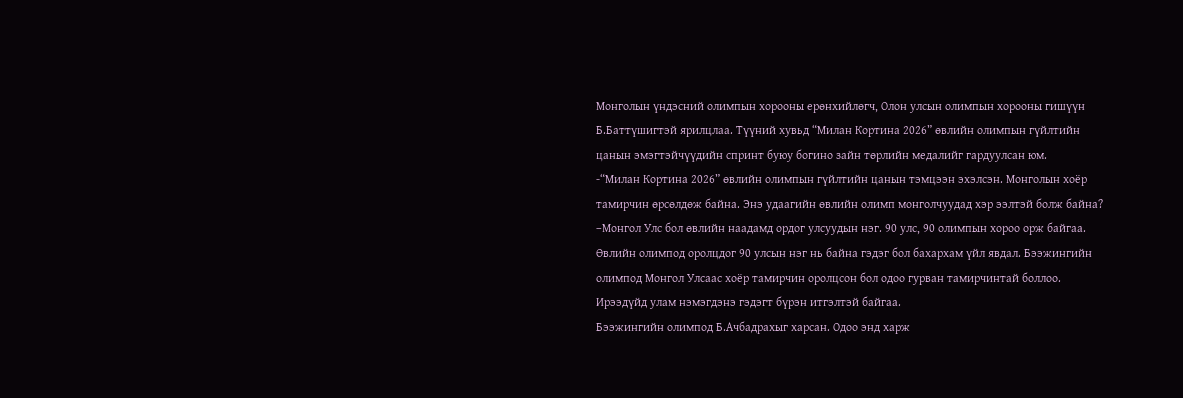Монголын үндэсний олимпын хорооны ерөнхийлөгч, Олон улсын олимпын хорооны гишүүн Б.Баттүшигтэй ярилцлаа. Түүний хувьд “Милан Кортина 2026” өвлийн олимпын гүйлтийн цанын эмэгтэйчүүдийн спринт буюу богино зайн төрлийн медалийг гардуулсан юм.
-“Милан Кортина 2026” өвлийн олимпын гүйлтийн цанын тэмцээн эхэлсэн. Монголын хоёр тамирчин өрсөлдөж байна. Энэ удаагийн өвлийн олимп монголчуудад хэр ээлтэй болж байна?
–Монгол Улс бол өвлийн наадамд ордог улсуудын нэг. 90 улс, 90 олимпын хороо орж байгаа. Өвлийн олимпод оролцдог 90 улсын нэг нь байна гэдэг бол бахархам үйл явдал. Бээжингийн олимпод Монгол Улсаас хоёр тамирчин оролцсон бол одоо гурван тамирчинтай боллоо. Ирээдүйд улам нэмэгдэнэ гэдэгт бүрэн итгэлтэй байгаа.
Бээжингийн олимпод Б.Ачбадрахыг харсан. Одоо энд харж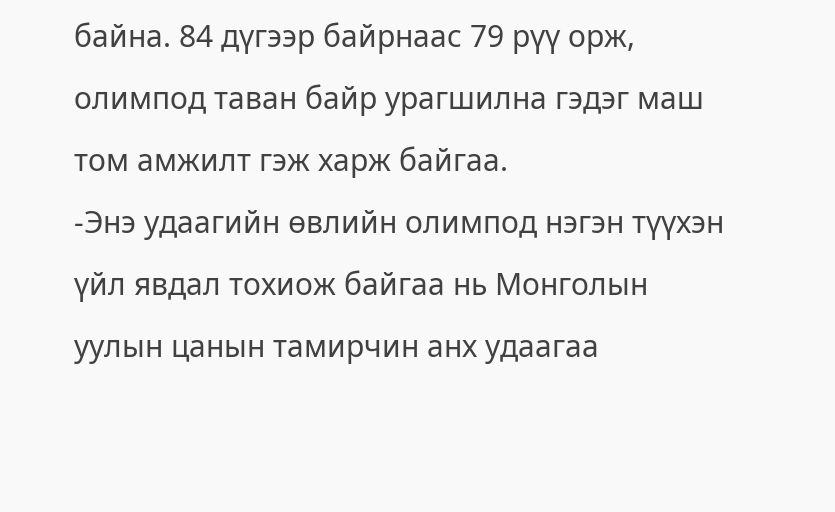байна. 84 дүгээр байрнаас 79 рүү орж, олимпод таван байр урагшилна гэдэг маш том амжилт гэж харж байгаа.
-Энэ удаагийн өвлийн олимпод нэгэн түүхэн үйл явдал тохиож байгаа нь Монголын уулын цанын тамирчин анх удаагаа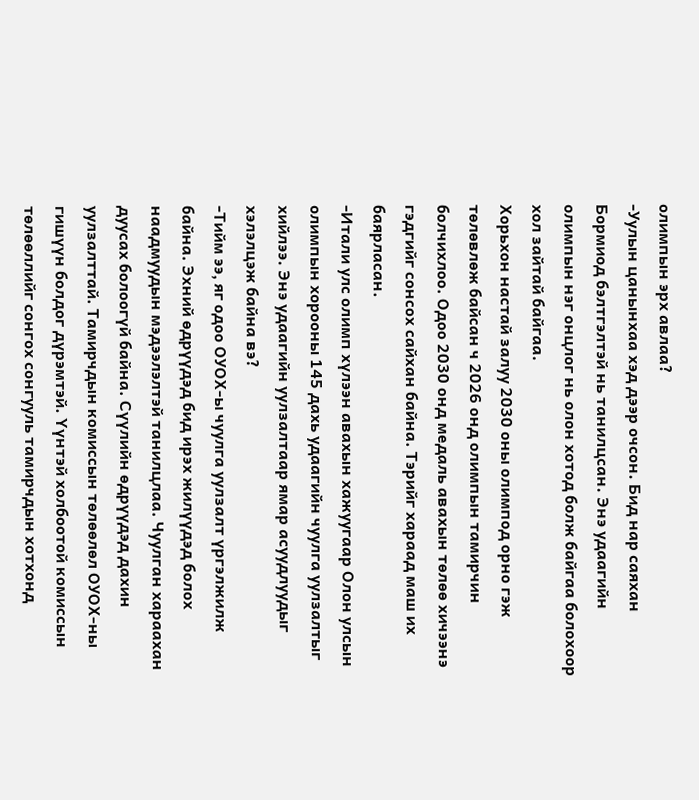олимпын эрх авлаа?
-Уулын цанынхаа хэд дээр очсон. Бид нар саяхан Бормиод бэлтгэлтэй нь танилцсан. Энэ удаагийн олимпын нэг онцлог нь олон хотод болж байгаа болохоор хол зайтай байгаа.
Хорьхон настай залуу 2030 оны олимпод орно гэж төлөвлөж байсан ч 2026 онд олимпын тамирчин болчихлоо. Одоо 2030 онд медаль авахын төлөө хичээнэ гэдгийг сонсох сайхан байна. Тэрийг хараад маш их баярласан.
-Итали улс олимп хүлээн авахын хажуугаар Олон улсын олимпын хорооны 145 дахь удаагийн чуулга уулзалтыг хийлээ. Энэ удаагийн уулзалтаар ямар асуудлуудыг хэлэлцэж байна вэ?
-Тийм ээ, яг одоо ОУОХ-ы чуулга уулзалт үргэлжилж байна. Эхний өдрүүдэд бид ирэх жилүүдэд болох наадмуудын мэдээлэлтэй танилцлаа. Чуулган хараахан дуусах болоогүй байна. Сүүлийн өдрүүдэд дахин уулзалттай. Тамирчдын комиссын төлөөлөл ОУОХ-ны гишүүн болдог дүрэмтэй. Үүнтэй холбоотой комиссын төлөөллийг сонгох сонгууль тамирчдын хотхонд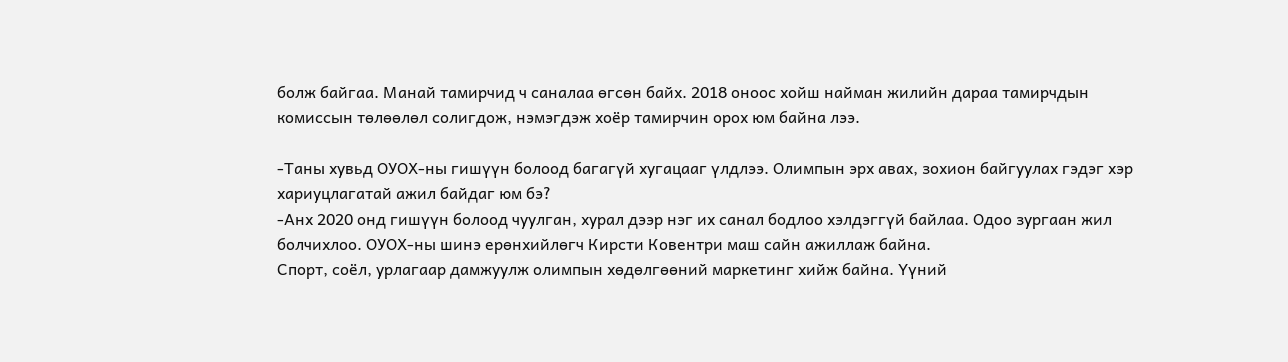болж байгаа. Манай тамирчид ч саналаа өгсөн байх. 2018 оноос хойш найман жилийн дараа тамирчдын комиссын төлөөлөл солигдож, нэмэгдэж хоёр тамирчин орох юм байна лээ.

-Таны хувьд ОУОХ-ны гишүүн болоод багагүй хугацааг үлдлээ. Олимпын эрх авах, зохион байгуулах гэдэг хэр хариуцлагатай ажил байдаг юм бэ?
-Анх 2020 онд гишүүн болоод чуулган, хурал дээр нэг их санал бодлоо хэлдэггүй байлаа. Одоо зургаан жил болчихлоо. ОУОХ-ны шинэ ерөнхийлөгч Кирсти Ковентри маш сайн ажиллаж байна.
Спорт, соёл, урлагаар дамжуулж олимпын хөдөлгөөний маркетинг хийж байна. Үүний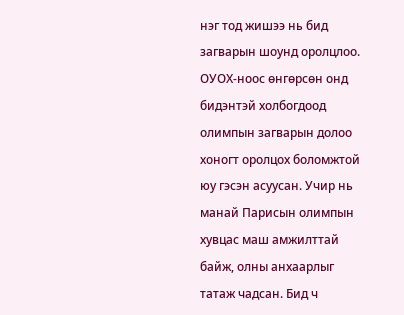нэг тод жишээ нь бид загварын шоунд оролцлоо. ОУОХ-ноос өнгөрсөн онд бидэнтэй холбогдоод олимпын загварын долоо хоногт оролцох боломжтой юу гэсэн асуусан. Учир нь манай Парисын олимпын хувцас маш амжилттай байж, олны анхаарлыг татаж чадсан. Бид ч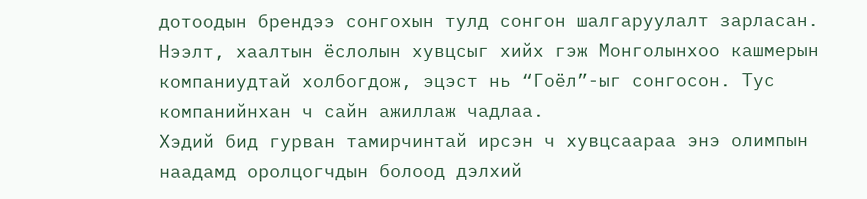дотоодын брендээ сонгохын тулд сонгон шалгаруулалт зарласан. Нээлт, хаалтын ёслолын хувцсыг хийх гэж Монголынхоо кашмерын компаниудтай холбогдож, эцэст нь “Гоёл”-ыг сонгосон. Тус компанийнхан ч сайн ажиллаж чадлаа.
Хэдий бид гурван тамирчинтай ирсэн ч хувцсаараа энэ олимпын наадамд оролцогчдын болоод дэлхий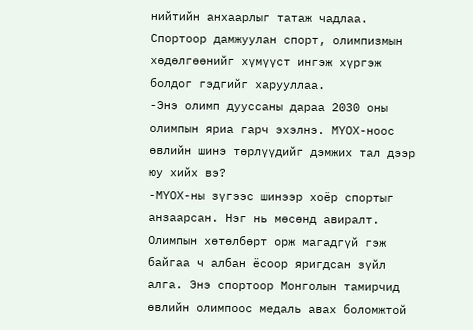нийтийн анхаарлыг татаж чадлаа. Спортоор дамжуулан спорт, олимпизмын хөдөлгөөнийг хүмүүст ингэж хүргэж болдог гэдгийг харууллаа.
-Энэ олимп дууссаны дараа 2030 оны олимпын яриа гарч эхэлнэ. МҮОХ-ноос өвлийн шинэ төрлүүдийг дэмжих тал дээр юу хийх вэ?
-МҮОХ-ны зүгээс шинээр хоёр спортыг анзаарсан. Нэг нь мөсөнд авиралт. Олимпын хөтөлбөрт орж магадгүй гэж байгаа ч албан ёсоор яригдсан зүйл алга. Энэ спортоор Монголын тамирчид өвлийн олимпоос медаль авах боломжтой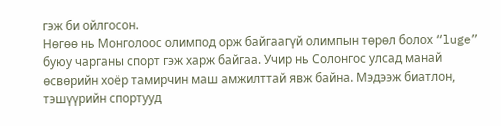гэж би ойлгосон.
Нөгөө нь Монголоос олимпод орж байгаагүй олимпын төрөл болох “luge” буюу чарганы спорт гэж харж байгаа. Учир нь Солонгос улсад манай өсвөрийн хоёр тамирчин маш амжилттай явж байна. Мэдээж биатлон, тэшүүрийн спортууд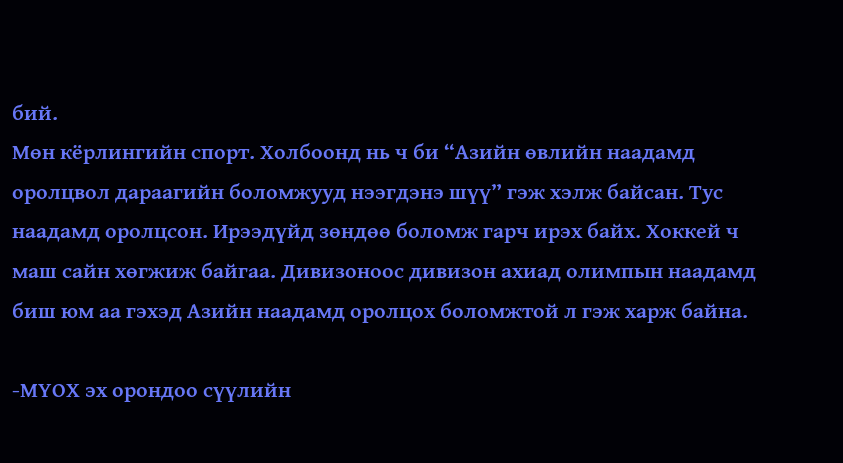бий.
Мөн кёрлингийн спорт. Холбоонд нь ч би “Азийн өвлийн наадамд оролцвол дараагийн боломжууд нээгдэнэ шүү” гэж хэлж байсан. Тус наадамд оролцсон. Ирээдүйд зөндөө боломж гарч ирэх байх. Хоккей ч маш сайн хөгжиж байгаа. Дивизоноос дивизон ахиад олимпын наадамд биш юм аа гэхэд Азийн наадамд оролцох боломжтой л гэж харж байна.

-МҮОХ эх орондоо сүүлийн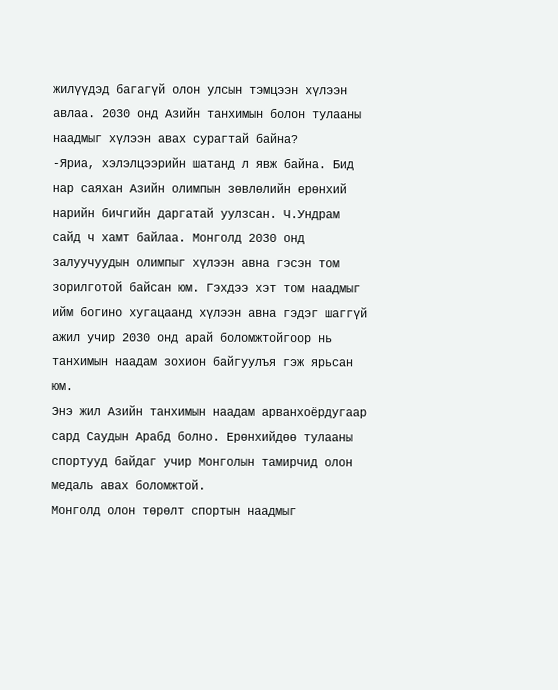жилүүдэд багагүй олон улсын тэмцээн хүлээн авлаа. 2030 онд Азийн танхимын болон тулааны наадмыг хүлээн авах сурагтай байна?
-Яриа, хэлэлцээрийн шатанд л явж байна. Бид нар саяхан Азийн олимпын зөвлөлийн ерөнхий нарийн бичгийн даргатай уулзсан. Ч.Ундрам сайд ч хамт байлаа. Монголд 2030 онд залуучуудын олимпыг хүлээн авна гэсэн том зорилготой байсан юм. Гэхдээ хэт том наадмыг ийм богино хугацаанд хүлээн авна гэдэг шаггүй ажил учир 2030 онд арай боломжтойгоор нь танхимын наадам зохион байгуулъя гэж ярьсан юм.
Энэ жил Азийн танхимын наадам арванхоёрдугаар сард Саудын Арабд болно. Ерөнхийдөө тулааны спортууд байдаг учир Монголын тамирчид олон медаль авах боломжтой.
Монголд олон төрөлт спортын наадмыг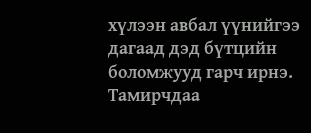хүлээн авбал үүнийгээ дагаад дэд бүтцийн боломжууд гарч ирнэ. Тамирчдаа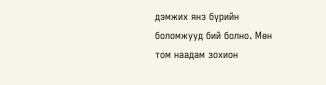дэмжих янз бүрийн боломжууд бий болно. Мөн том наадам зохион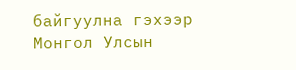байгуулна гэхээр Монгол Улсын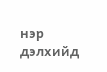нэр дэлхийд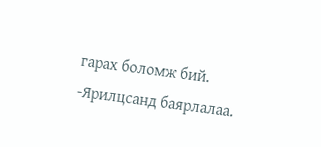гарах боломж бий.
-Ярилцсанд баярлалаа.